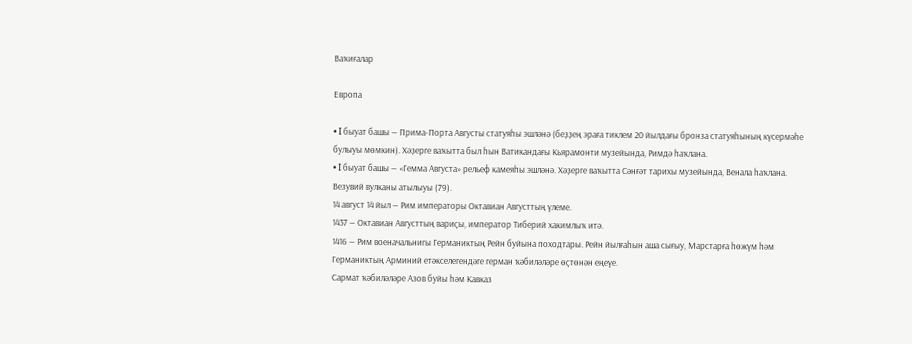Ваҡиғалар

Европа

• I быуат башы — Прима-Порта Августы статуяһы эшләнә (беҙҙең эраға тиклем 20 йылдағы бронза статуяһының күсермәһе булыуы мөмкин). Хәҙерге ваҡытта был һын Ватикандағы Кьярамонти музейында, Римдә һаҡлана.
• I быуат башы — «Гемма Августа» рельеф камеяһы эшләнә. Хәҙерге ваҡытта Сәнғәт тарихы музейында, Венала һаҡлана.
Везувий вулканы атылыуы (79).
14 август 14 йыл — Рим императоры Октавиан Августтың үлеме.
1437 — Октавиан Августтың вариҫы, император Тиберий хакимлыҡ итә.
1416 — Рим военачальнигы Германиктың Рейн буйына походтары. Рейн йылғаһын аша сығыу, Марстарға һөжүм һәм Германиктың Арминий етәкселегендәге герман ҡәбиләләре өҫтөнән еңеүе.
Сармат ҡәбиләләре Азов буйы һәм Кавказ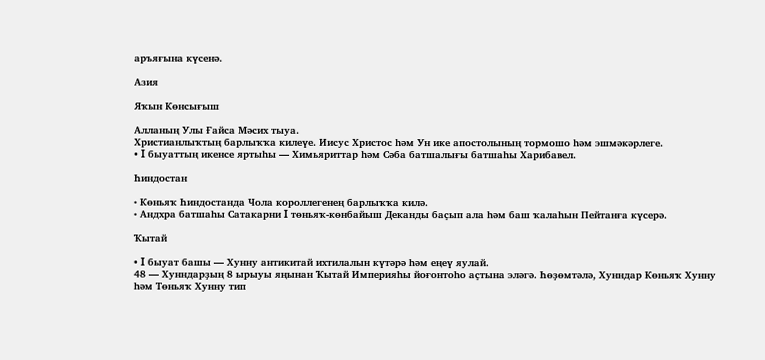аръяғына күсенә.

Азия

Яҡын Көнсығыш

Алланың Улы Ғайса Мәсих тыуа.
Христианлыҡтың барлыҡҡа килеүе. Иисус Христос һәм Ун ике апостолының тормошо һәм эшмәкәрлеге.
• I быуаттың икенсе яртыһы — Химьяриттар һәм Сәба батшалығы батшаһы Харибавел.

Һиндостан

• Көньяҡ Һиндостанда Чола короллегенең барлыҡҡа килә.
• Андхра батшаһы Сатакарни I төньяҡ-көнбайыш Деканды баҫып ала һәм баш ҡалаһын Пейтанға күсерә.

Ҡытай

• I быуат башы — Хунну антикитай ихтилалын күтәрә һәм еңеү яулай.
48 — Хунндарҙың 8 ырыуы яңынан Ҡытай Империяһы йоғонтоһо аҫтына эләгә. Һөҙөмтәлә, Хунндар Көньяҡ Хунну һәм Төньяҡ Хунну тип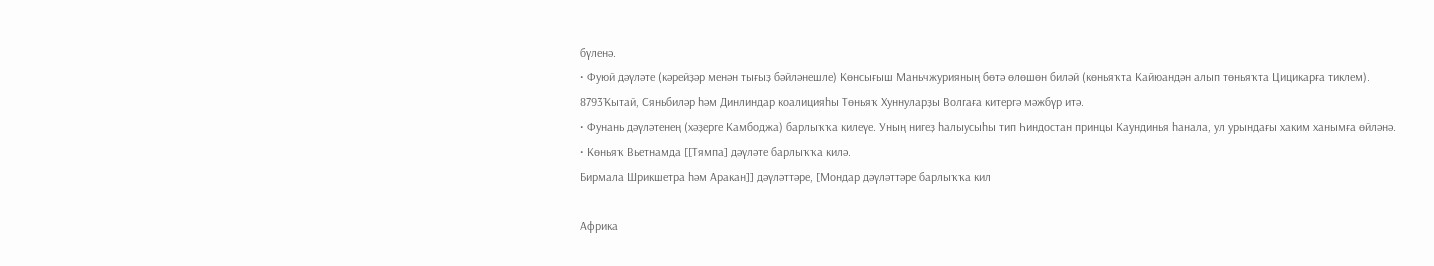бүленә.
• Фуюй дәүләте (кәрейҙәр менән тығыҙ бәйләнешле) Көнсығыш Маньчжурияның бөтә өлөшөн биләй (көньяҡта Кайюандән алып төньяҡта Цицикарға тиклем).
8793Ҡытай, Сяньбиләр һәм Динлиндар коалицияһы Төньяҡ Хуннуларҙы Волгаға китергә мәжбүр итә.
• Фунань дәүләтенең (хәҙерге Камбоджа) барлыҡҡа килеүе. Уның нигеҙ һалыусыһы тип Һиндостан принцы Каундинья һанала, ул урындағы хаким ханымға өйләнә.
• Көньяҡ Вьетнамда [[Тямпа] дәүләте барлыҡҡа килә.
Бирмала Шрикшетра һәм Аракан]] дәүләттәре, [Мондар дәүләттәре барлыҡҡа кил

Африка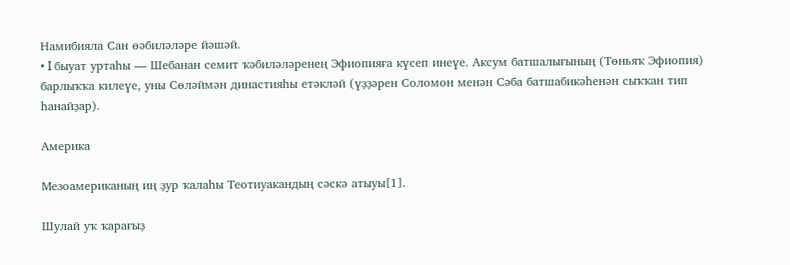Намибияла Сан өәбиләләре йәшәй.
• I быуат уртаһы — Шебанан семит ҡәбиләләренең Эфиопияға күсеп инеүе. Аксум батшалығының (Төньяҡ Эфиопия) барлыҡҡа килеүе, уны Сөләймән династияһы етәкләй (үҙҙәрен Соломон менән Сәба батшабикәһенән сыҡҡан тип һанайҙар).

Америка

Мезоамериканың иң ҙур ҡалаһы Теотиуакандың сәскә атыуы[1].

Шулай уҡ ҡарағыҙ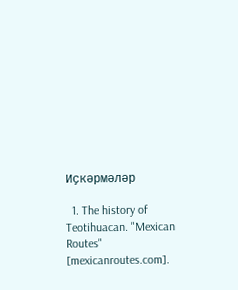Иҫкәрмәләр

  1. The history of Teotihuacan. "Mexican Routes" [mexicanroutes.com].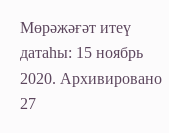Мөрәжәғәт итеү датаһы: 15 ноябрь 2020. Архивировано 27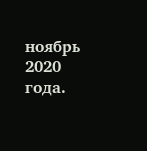ноябрь 2020 года.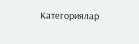Категориялар